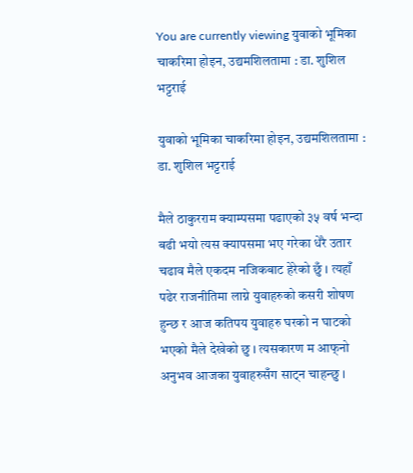You are currently viewing युवाको भूमिका चाकरिमा होइन, उद्यमशिलतामा : डा. शुशिल भट्टराई

युवाको भूमिका चाकरिमा होइन, उद्यमशिलतामा : डा. शुशिल भट्टराई

मैले ठाकुरराम क्याम्पसमा पढाएको ३५ वर्ष भन्दा बढी भयो त्यस क्यापसमा भए गरेका धेरै उतार चढाव मैले एकदम नजिकबाट हेरेको छुँ । त्यहाँ पढेर राजनीतिमा लाग्ने युवाहरुको कसरी शोषण हुन्छ र आज कतिपय युवाहरु घरको न घाटको भएको मैले देखेको छु । त्यसकारण म आफ्‌नो अनुभव आजका युवाहरुसँग साट्न चाहन्छु ।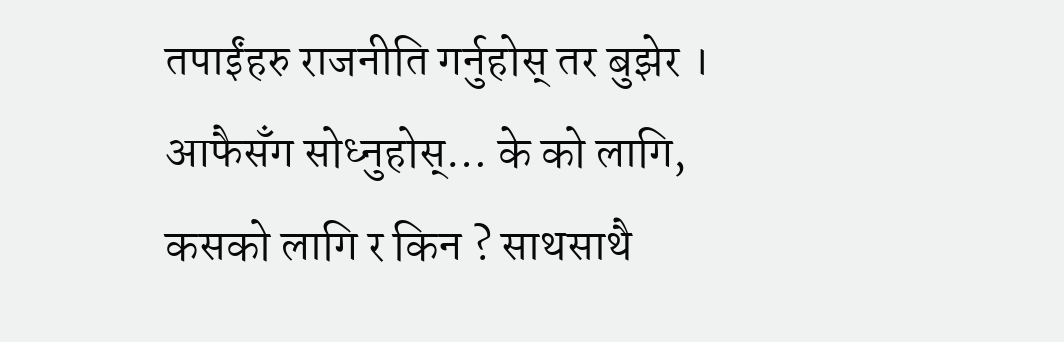तपाईंहरु राजनीति गर्नुहोस् तर बुझेर । आफैसँग सोध्नुहोस्‌… के को लागि, कसको लागि र किन ? साथसाथै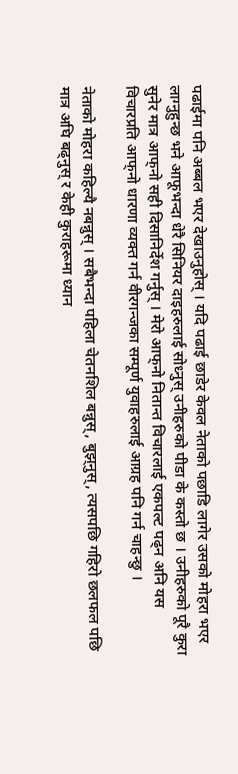पढाईमा पनि अब्बल भएर देखाउनुहोस् । यदि पढाई छाडेर केवल नेताको पछाडि लागेर उसको मोहरा भएर लाग्नुहुन्छ भने आफूभन्दा धेरै सिनियर दाइहरुलाई सोध्नुस् उनीहरुको पीडा के कस्तो छ । उनीहरुको पूरै कुरा सुनेर मात्र आफ्‌नो सही दिसानिर्देश गर्नुस् । मेरो आफ्‌नो नितान्त विचारलाई एकपल्ट पढ्न अनि यस विचारप्रति आफ्‌नो धारणा व्यक्त गर्न वीरगन्जका सम्पूर्ण युवाहरुलाई आग्रह पनि गर्न चाहन्छु ।

नेताको मोहरा कहिल्यै नबन्नुस् । सबैभन्दा पहिला चेतनशिल बन्नुस्, बुझ्‌नुस्, त्यसपछि गहिरो छलफल पछि मात्र अघि बढ्नुस् र केही कुराहरूमा ध्यान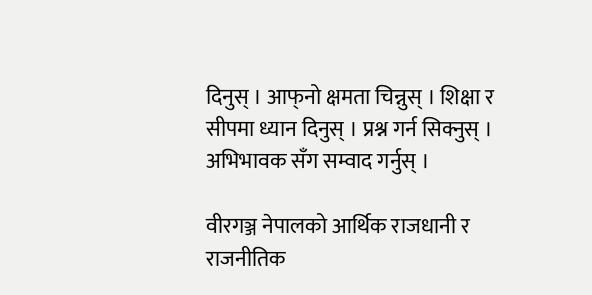दिनुस् । आफ्‌नो क्षमता चिन्नुस् । शिक्षा र सीपमा ध्यान दिनुस् । प्रश्न गर्न सिक्नुस् । अभिभावक सँग सम्वाद गर्नुस् ।

वीरगञ्ज नेपालको आर्थिक राजधानी र राजनीतिक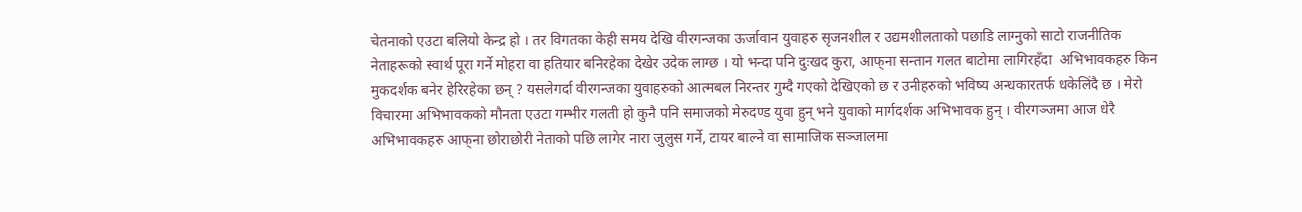चेतनाको एउटा बलियो केन्द्र हो । तर विगतका केही समय देखि वीरगन्जका ऊर्जावान युवाहरु सृजनशील र उद्यमशीलताको पछाडि लाग्नुको साटो राजनीतिक नेताहरूको स्वार्थ पूरा गर्ने मोहरा वा हतियार बनिरहेका देखेर उदेक लाग्छ । यो भन्दा पनि दुःखद कुरा, आफ्‌ना सन्तान गलत बाटोमा लागिरहँदा  अभिभावकहरु किन मुकदर्शक बनेर हेरिरहेका छन् ? यसलेगर्दा वीरगन्जका युवाहरुको आत्मबल निरन्तर गुम्दै गएको देखिएको छ र उनीहरुको भविष्य अन्धकारतर्फ धकेलिंदै छ । मेरो विचारमा अभिभावकको मौनता एउटा गम्भीर गलती हो कुनै पनि समाजको मेरुदण्ड युवा हुन् भने युवाको मार्गदर्शक अभिभावक हुन् । वीरगञ्जमा आज धेरै अभिभावकहरु आफ्‌ना छोराछोरी नेताको पछि लागेर नारा जुलुस गर्ने, टायर बाल्ने वा सामाजिक सञ्जालमा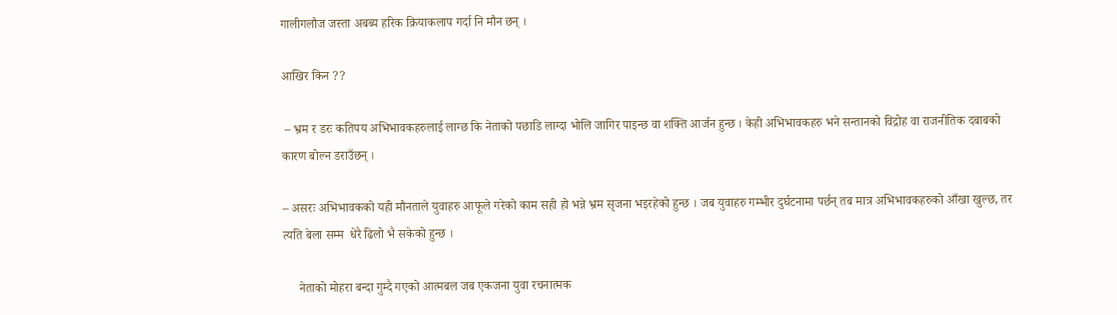गालीगलौज जस्ता अबब्य हरिक क्रियाकलाप गर्दा नि मौन छन् ।

आखिर किन ??

 – भ्रम र डरः कतिपय अभिभावकहरुलाई लाग्छ कि नेताको पछाडि लाग्दा भोलि जागिर पाइन्छ वा शक्ति आर्जन हुन्छ । केही अभिभावकहरु भने सन्तानको विद्रोह वा राजनीतिक दबाबको कारण बोल्न डराउँछन् ।

– असरः अभिभावकको यही मौनताले युवाहरु आफूले गरेको काम सही हो भन्ने भ्रम सृजना भइरहेको हुन्छ । जब युवाहरु गम्भीर दुर्घटनामा पर्छन् तब मात्र अभिभावकहरुको आँखा खुल्छ, तर त्यति बेला सम्म  धेरै ढिलो भै सकेको हुन्छ ।

     नेताको मोहरा बन्दा गुम्दै गएको आत्मबल जब एकजना युवा रचनात्मक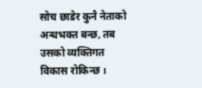सोच छाडेर कुनै नेताको अन्धभक्त बन्छ, तब उसको व्यक्तिगत विकास रोकिन्छ ।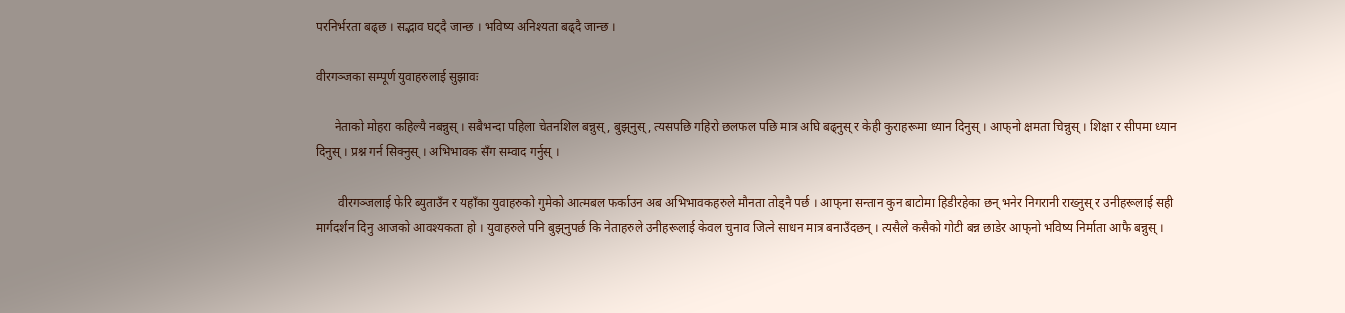परनिर्भरता बढ्छ । सद्भाव घट्दै जान्छ । भविष्य अनिश्यता बढ्दै जान्छ ।

वीरगञ्जका सम्पूर्ण युवाहरुलाई सुझावः

      नेताको मोहरा कहिल्यै नबन्नुस् । सबैभन्दा पहिला चेतनशिल बन्नुस्, बुझ्‌नुस्, त्यसपछि गहिरो छलफल पछि मात्र अघि बढ्नुस् र केही कुराहरूमा ध्यान दिनुस् । आफ्‌नो क्षमता चिन्नुस् । शिक्षा र सीपमा ध्यान दिनुस् । प्रश्न गर्न सिक्नुस् । अभिभावक सँग सम्वाद गर्नुस् ।

       वीरगञ्जलाई फेरि ब्युताउँन र यहाँका युवाहरुको गुमेको आत्मबल फर्काउन अब अभिभावकहरुले मौनता तोड्नै पर्छ । आफ्‌ना सन्तान कुन बाटोमा हिडीरहेका छन् भनेर निगरानी राख्नुस् र उनीहरूलाई सही मार्गदर्शन दिनु आजको आवश्यकता हो । युवाहरुले पनि बुझ्‌नुपर्छ कि नेताहरुले उनीहरूलाई केवल चुनाव जित्ने साधन मात्र बनाउँदछन् । त्यसैले कसैको गोटी बन्न छाडेर आफ्‌नो भविष्य निर्माता आफै बन्नुस् ।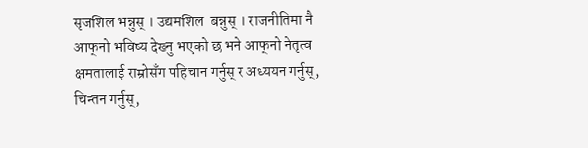सृजशिल भन्नुस् । उद्यमशिल  बन्नुस् । राजनीतिमा नै आफ्‌नो भविष्य देख्नु भएको छ भने आफ्‌नो नेतृत्व क्षमतालाई राम्रोसँग पहिचान गर्नुस् र अध्ययन गर्नुस्, चिन्तन गर्नुस्,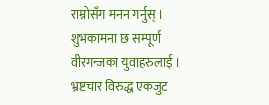राम्रोसँग मनन गर्नुस् । शुभकामना छ सम्पूर्ण वीरगन्जका युवाहरुलाई । भ्रष्टचार विरुद्ध एकजुट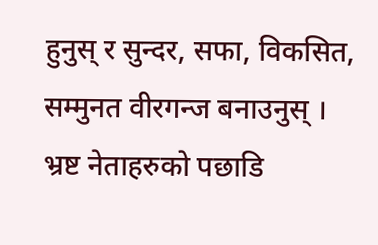हुनुस् र सुन्दर, सफा, विकसित, सम्मुनत वीरगन्ज बनाउनुस् । भ्रष्ट नेताहरुको पछाडि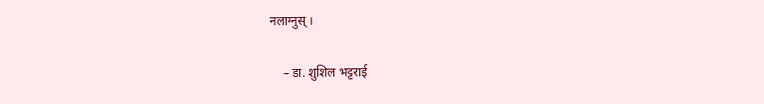नलाग्नुस् ।

    – डा. शुशिल भट्टराई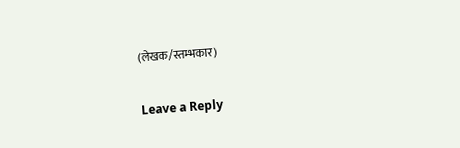(लेखक/स्तम्भकार)

Leave a Reply